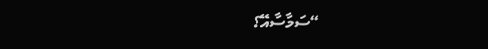“ސަމާސާއޭ؟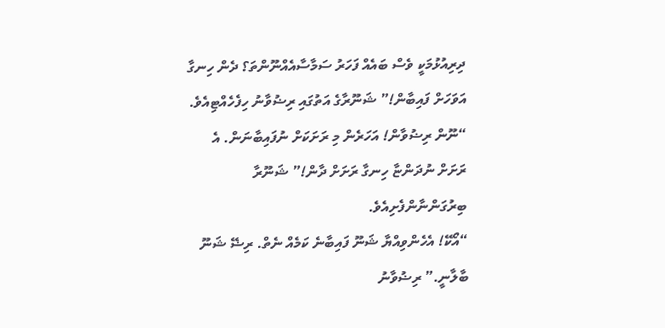ދިރިއުޅުމަކީ ވެސް ބައެއް ފަހަރު ސަމާސާއެއްނޫންތަ؟ ދެން ހިނގާ އަވަހަށް ފައިބާން!” ޝަނޫރާގެ އަތުގައި ރިޟުވާނު ހިފެހެއްޓިއެވެ.
“ނޫން ރިޟުވާން! އަހަރެން މި ރަށަކަށް ނުފައިބާނަން. އެ ރަށަށް ނުދަންޏާ ހިނގާ ރަށަށް ދާން!” ޝަނޫރާ ބިރުގަންނާންފެށިއެވެ.
“އޯކޭ! އެހެންވިއްޔާ ޝަނޫ ފައިބާނެ ކަމެއް ނެތް. ރިޟޭ ޝަނޫ ބާލާނީ.” ރިޟުވާނު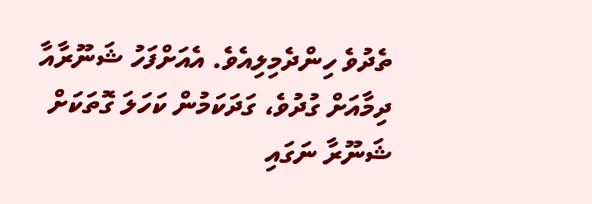ތެދުވެ ހިންދެމިލިއެވެ. އެއަށްފަހު ޝަނޫރާއާ ދިމާއަށް ގުދުވެ، ގަދަކަމުން ކަހަލަ ގޮތަކަށް ޝަނޫރާ ނަގައި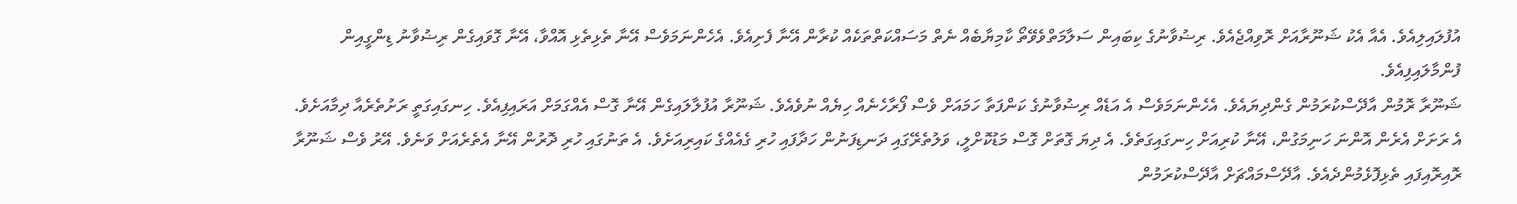އުފުލައިލިއެވެ. އެއާ އެކު ޝަނޫރާއަށް ރޮވިއްޖެއެވެ. ރިޟުވާނުގެ ކިބައިން ސަލާމަތްވެވޭތޯ ކާމިޔާބެއް ނެތް މަސައްކަތްތަކެއް ކުރާން އޭނާ ފެށިއެވެ. އެހެންނަމަވެސް އޭނާ ތެޅިތެޅި އޮއްވާ، އޭނާ ގޮވައިގެން ރިޟުވާނު ޑިންގީއިން ފުންމާލައިފިއެވެ.
ޝަނޫރާ ރޮމުން އާދޭސްކުރަމުން ގެންދިޔައެވެ. އެހެންނަމަވެސް އެ އަޑެއް ރިޟުވާނުގެ ކަންފަތާ ހަމައަށް ވެސް ފޯރާހެނެއް ހިޔެއް ނުވެއެވެ. ޝަނޫރާ އުފުލާލައިގެން އޭނާ ގޮސް އެއްގަމަށް އަރައިފިއެވެ. ހިނގައިގަތީ ރަށުތެރެއާ ދިމާއަށެވެ.
އެ ރަށަށް އެރެން އޮންނަ ހަނިމަގުން، އޭނާ ކުރިއަށް ހިނގައިގަތެވެ. އެ ދިޔަ ގޮތަށް ގޮސް މަޑުކޮށްލީ، ވަލުތެރޭގައި ދަނޑިފަނުން ހަދާފައި ހުރި ގެއެއްގެ ކައިރިއަށެވެ. އެ ތަނުގައި ހުރި ދޮރުން އޭނާ އެތެރެއަށް ވަނެވެ. އޭރު ވެސް ޝަނޫރާ ރޮއިރޮއިފައި ތެޅިފޮޅެމުންދެއެވެ. އާދޭސްމައްޗަށް އާދޭސްކުރަމުން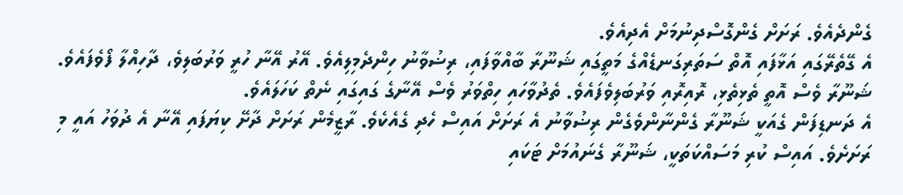ގެންދެއެވެ. ރަށަށް ގެންގޮސްދިނުމަށް އެދިއެވެ.
އެ ގޭތެރޭގައި އަޅާފައި އޮތް ސަތަރިގަނޑެއްގެ މަތީގައި ޝަނޫރާ ބާއްވާފައި، ރިޟުވާނު ހިންދެމިލިއެވެ. އޭރު އޭނާ ހުރީ ވަރުބަލިވެ، ދާހިއްލާ ފޯވެފައެވެ. ޝަނޫރާ ވެސް އޮތީ ތެޅިތެޅި، ރޮއިރޮއި ވަރުބަލިވެފައެވެ. ތެދުވާހައި ހިތްވަރު ވެސް އޭނާގެ ގައިގައި ނެތް ކަހަލައެވެ.
އެ ދަނޑިފަން ގެއަކީ ޝަނޫރާ ގެންނާންވެގެން ރިޟުވާނު އެ ރަށަށް އައިސް ހެދި ގެއެކެވެ. ރާޒީމެން ރަށަށް ދާށޭ ކިޔަފައި އޭނާ އެ ދުވަހު އައީ މި ރަށަށެވެ. އައިސް ކުރި މަސައްކަތަކީ، ޝަނޫރާ ގެނައުމަށް ޓަކައި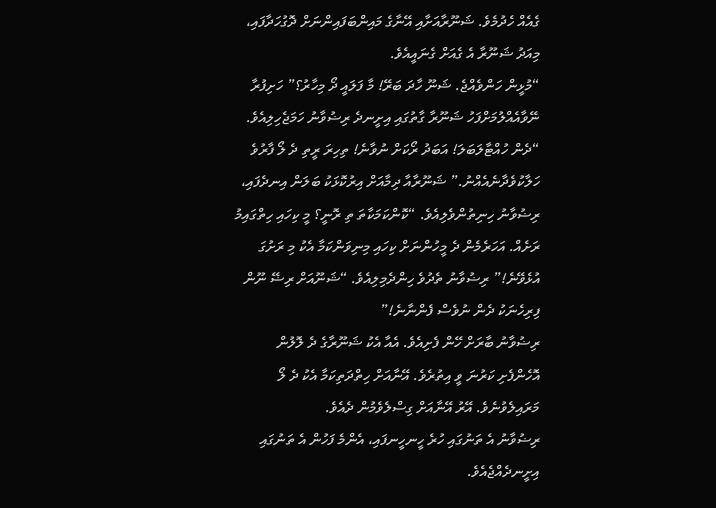ގެއެއް ހެދުމެވެ. ޝަނޫރާއަށާއި އޭނާގެ މައިންބަފައިންނަށް ދޮގުހަދާފައި، މިއަދު ޝަނޫރާ އެ ގެއަށް ގެނައީއެވެ.
“މުޅީން ހަންވެއްޖެ. ޝަނޫ ހާދަ ބަރޭ! މާ ފަލައީ ދޯ މިހާރު؟” ހަށިފުރާ ނޭވާއެއްލުމަށްފަހު ޝަނޫރާ ގާތުގައި އިށީނދެ ރިޟުވާނު ހަމަޖެހިލިއެވެ. “ދެން ހުއްޓާލަބަލަ! އަބަދު ރޯކަށް ނުވާނެ! ތިހިރަ ރީތި ދެ ލޯ ފާރުވެ ހަލާކުވެދާނެއެއްނު.” ޝަނޫރާއާ ދިމާއަށް އިރުކޮޅަކު ބަލަން އިނދެފައި، ރިޟުވާނު ހިނިތުންވެލިއެވެ. “ކޮންކަމަކާތަ ތި ރޮނީ؟ މީ ކިހައި ހިތްގައިމު ރަށެއް. އަހަރެމެން ދެ މީހުންނަށް ކިހައި މިނިވަންކަމާ އެކު މި ރަށުގަ އުޅެވޭނެ!” ރިޟުވާނު ތެދުވެ ހިންދެމިލިއެވެ. “ޝަނޫއަށް ރިޟޭ ނޫން ފިރިހެނަކު ދެން ނުވެސް ފެންނާނެ!”
ރިޟުވާނު ބާރަށް ހޭން ފެށިއެވެ. އެއާ އެކު ޝަނޫރާގެ ދެ ލޮލުން އޮހެންފެށި ކަރުނަ ވީ އިތުރެވެ. އޭނާއަށް ހިތްދަތިކަމާ އެކު ދެ ލޯ މަރައިލެވުނެވެ. އޭރު އޭނާއަށް ގިސްލެވެމުން ދެއެވެ.
ރިޟުވާނު އެ ތަނުގައި ހުރެ ހީނހީނފައި، އެންމެ ފަހުން އެ ތަނުގައި އިށީނދެއްޖެއެވެ.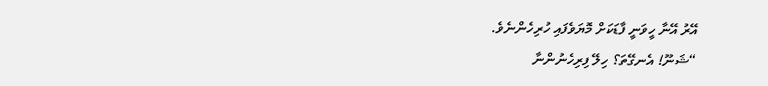އޭރު އޭނާ ހީވަނީ ފާޑަކަށް މޮޔަވެފައި ހުރިހެންނެވެ.
“ޝަނޫ! އެނގޭތަ؟ ހިލޭ ފިރިހެނުންނާ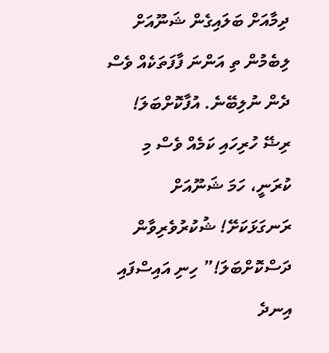ދިމާއަށް ބަލައިގެން ޝަނޫއަށް ލިބެމުން ތި އަންނަ ފާފަތަކެއް ވެސް ދެން ނުލިބޭނެ. އުފާކޮށްބަލަ! ރިޟޭ ހުރިހައި ކަމެއް ވެސް މި ކުރަނީ، ހަމަ ޝަނޫއަށް ރަނގަޅަކަށޭ! ޝުކުރުވެރިވާން ދަސްކޮށްބަލަ!” ހިނި އައިސްފައި އިނދެ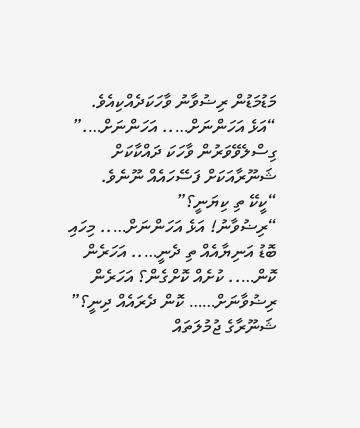މަޑުމަޑުން ރިޟުވާނު ވާހަކަދެއްކިއެވެ.
“އަޅެ އަހަންނަށް….. އަހަންނަށް….” ގިސްލެވޭވަރުން ވާހަކަ ދައްކާކަށް ޝަނޫރާއަކަށް ފަސޭހައެއް ނޫނެވެ.
“ކީކޭ ތި ކިޔަނީ؟”
“ރިޟުވާނު! އަޅެ އަހަންނަށް….. މިހައި ބޮޑު އަނިޔާއެއް ތި ދެނީ….. އަހަރެން ކޮން….. ކުށެއް ކޮށްގެން؟ އަހަރެން ރިޟުވާނަށް…… ކޮން ދެރައެއް ދިނީ؟” ޝަނޫރާގެ ޖުމުލަތައް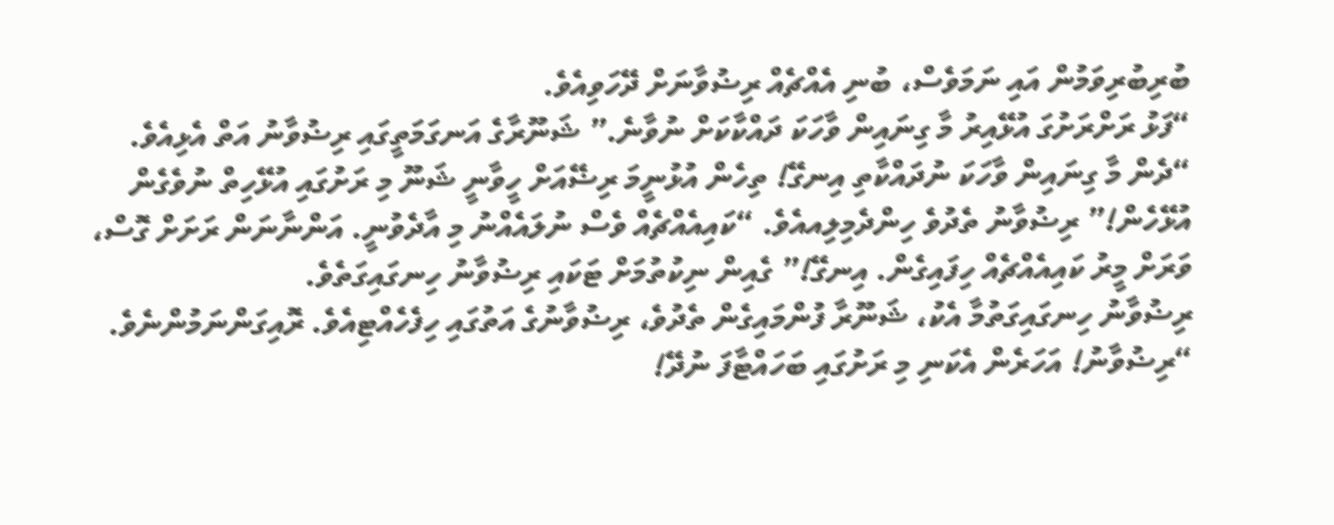ބުރިބުރިވަމުން އައި ނަމަވެސް، ބުނި އެއްޗެއް ރިޟުވާނަށް ދޭހަވިއެވެ.
“ފަޅު ރަށްރަށުގަ އުޅޭއިރު މާ ގިނައިން ވާހަކަ ދައްކާކަށް ނުވާނެ.” ޝަނޫރާގެ އަނގަމަތީގައި ރިޟުވާނު އަތް އެޅިއެވެ. “ދެން މާ ގިނައިން ވާހަކަ ނުދައްކާތި އިނގޭ! ތިހެން އުޅުނީމަ ރިޟޭއަށް ހީވާނީ ޝަނޫ މި ރަށުގައި އުޅޭހިތް ނުވެގެން އުޅޭހެން!” ރިޟުވާނު ތެދުވެ ހިންދެމިލިއއެވެ. “ކައިއެއްޗެއް ވެސް ނުލައެއްނު މި އާދެވުނީ. އަންނާނަން ރަށަށް ގޮސް، ވަރަށް މީރު ކައިއެއްޗެއް ހިފައިގެން. އިނގޭ!” ގެއިން ނިކުތުމަށް ޓަކައި ރިޟުވާނު ހިނގައިގަތެވެ.
ރިޟުވާނު ހިނގައިގަތުމާ އެކު، ޝަނޫރާ ފުންމައިގެން ތެދުވެ، ރިޟުވާނުގެ އަތުގައި ހިފެހެއްޓިއެވެ. ރޮއިގަންނަމުންނެވެ. “ރިޟުވާނު! އަހަރެން އެކަނި މި ރަށުގައި ބަހައްޓާފަ ނުދޭ!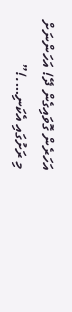އަހަރެން ގޮވައިގެން ދޭ! އަހަންނަށް މި ރަށުގައި އެކަނި….!”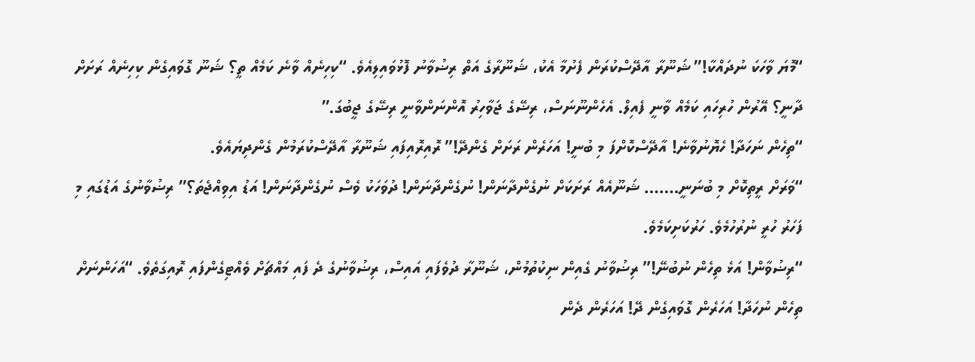“މޮޔަ ވާހަކަ ނުދައްކާ!” ޝަނޫރާ އާދޭސްކުރަން ފެށުމާ އެކު، ޝަނޫރާގެ އަތް ރިޟުވާނު ފޮޅުވައިލިއެވެ. “ކިހިނެއް ވާނެ ކަމެއް ތީ؟ ޝަނޫ ގޮވައިގެން ކިހިނެއް ރަށަށް ދާނީ؟ އޭރުން ހުރިހައި ކަމެއް ވާނީ ފެއިލް. އެހެންނޫނަސް، ރިޟޭގެ ޖަވާހިރު އޮންނަންވާނީ ރިޟޭގެ ޖީބުގަ.”
“ތިހެން ނަހަދާ! ހެޔޮނުވާނެ! އާދޭސްކޮށްފަ މި ބުނީ! އަހަރެން ރަށަށް ގެންދޭ!” ރޮއިރޮއިފައި ޝަނޫރާ އާދޭސްކުރަމުން ގެންދިޔައެވެ.
“ވަރަށް ރީތިކޮށް މި ބުނަނީ……. ޝަނޫއެއް ރަށަކަށް ނުގެންދާނަން! ނުގެންދާނަން! ދުވަހަކު ވެސް ނުގެންދާނަން! އަޑު އިވިއްޖެތަ؟” ރިޟުވާނުގެ އަޑުގައި މި ފަހަރު ހުރީ ނުރުހުމެވެ. ހަރުކަށިކަމެވެ.
“ރިޟުވާން! އަޅެ ތިހެން ނުބުނޭ!” ރިޟުވާނު ގެއިން ނިކުތުމުން، ޝަނޫރާ ދުވެފައި އައިސް، ރިޟުވާނުގެ ދެ ފައި މައްޗަށް ވެއްޓިގެންފައި ރޮއިގަތެވެ. “އަހަންނަށް ތިހެން ނުހަދާ! އަހަރެން ގޮވައިގެން ދޭ! އަހަރެން ދެން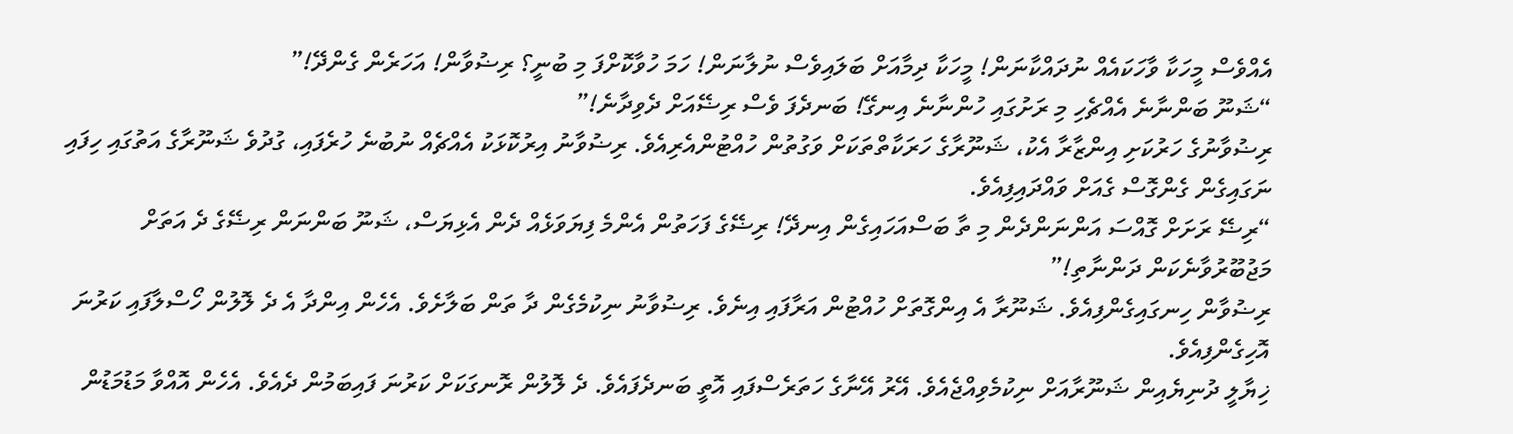އެއްވެސް މީހަކާ ވާހަކައެއް ނުދައްކާނަން! މީހަކާ ދިމާއަށް ބަލައިވެސް ނުލާނަން! ހަމަ ހުވާކޮށްފަ މި ބުނީ؟ ރިޟުވާން! އަހަރެން ގެންދޭ!”
“ޝަނޫ ބަންނާނެ އެއްޗެހި މި ރަށުގައި ހުންނާނެ އިނގޭ! ބަނދެފަ ވެސް ރިޟޭއަށް ދެވިދާނެ!”
ރިޟުވާނުގެ ހަރުކަށި އިންޒާރާ އެކު، ޝަނޫރާގެ ހަރަކާތްތަކަށް ވަގުތުން ހުއްޓުންއެރިއެވެ. ރިޟުވާނު އިރުކޮޅަކު އެއްޗެއް ނުބުނެ ހުރެފައި، ގުދުވެ ޝަނޫރާގެ އަތުގައި ހިފައި ނަގައިގެން ގެންގޮސް ގެއަށް ވައްދައިފިއެވެ.
“ރިޟޭ ރަށަށް ގޮއްސަ އަންނަންދެން މި ތާ ބަސްއަހައިގެން އިނދޭ! ރިޟޭގެ ފަހަތުން އެންމެ ފިޔަވަޅެއް ދެން އެޅިޔަސް، ޝަނޫ ބަންނަން ރިޟޭގެ ދެ އަތަށް މަޖުބޫރުވާނެކަން ދަންނާތި!”
ރިޟުވާން ހިނގައިގެންފިއެވެ. ޝަނޫރާ އެ އިންގޮތަށް ހުއްޓުން އަރާފައި އިނެވެ. ރިޟުވާނު ނިކުމެގެން ދާ ތަން ބަލާށެވެ. އެހެން އިންދާ އެ ދެ ލޮލުން ހޯސްލާފައި ކަރުނަ އޮހިގެންފިއެވެ.
ޚިޔާލީ ދުނިޔެއިން ޝަނޫރާއަށް ނިކުމެވިއްޖެއެވެ. އޭރު އޭނާގެ ހަތަރެސްފައި އޮތީ ބަނދެފައެވެ. ދެ ލޮލުން ރޮނގަކަށް ކަރުނަ ފައިބަމުން ދެއެވެ. އެހެން އޮއްވާ މަޑުމަޑުން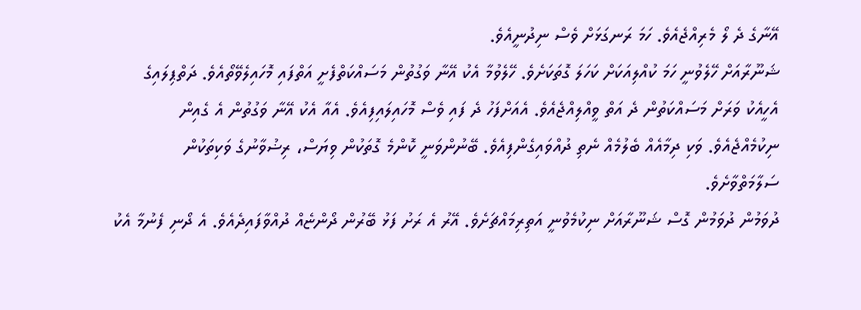އޭނާގެ ދެ ލޯ މެރިއްޖެއެވެ. ހަމަ ރަނގަޅަށް ވެސް ނިދުނީއެވެ.
ޝަނޫރާއަށް ހޭލެވުނީ ހަމަ ކުއްލިއަކަށް ކަހަލަ ގޮތަކަށެވެ. ހޭލެވުމާ އެކު އޭނާ ވަގުތުން މަސައްކަތްފެށީ އަތްފައި މޮހައިލެވޭތޯއެވެ. ދަތްޕިލައިގެ އެހީއެކު ވަރަށް މަސައްކަތުން ދެ އަތް ވީއްލިއްޖެއެވެ. އެއަށްފަހު ދެ ފައި ވެސް މޮހައިލައިފިއެވެ. އެއާ އެކު އޭނާ ވަގުތުން އެ ގެއިން ނިކުމެއްޖެއެވެ. ވަކި ދިމާއެއް ބެލުމެއް ނެތި ދުއްވައިގެންފިއެވެ. ބޭނުންވަނީ ކޮންމެ ގޮތަކުން ވިޔަސް، ރިޟުވާނުގެ ވަކިތަކުން ސަލާމަތްވާށެވެ.
ދުވަމުން ދުވަމުން ގޮސް ޝަނޫރާއަށް ނިކުމެވުނީ އަތިރިމައްޗަށެވެ. އޭރު އެ ރަށު ފަޅު ބޭރުން ދޯންޏެއް ދުއްވާފައިދެއެވެ. އެ ދޯނި ފެނުމާ އެކު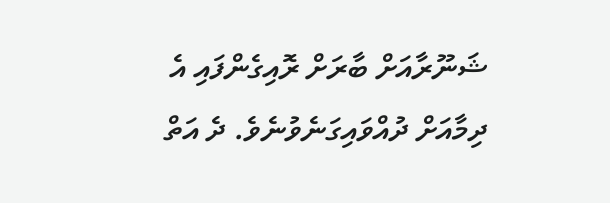ޝަނޫރާއަށް ބާރަށް ރޮއިގެންފައި އެ ދިމާއަށް ދުއްވައިގަނެވުނެވެ. ދެ އަތް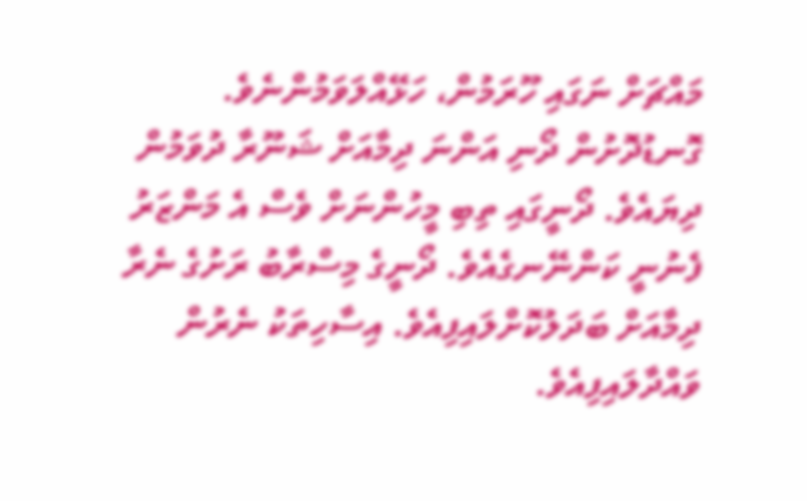މައްޗަށް ނަގައި ހޫރަމުން، ހަޅޭއްލަވަމުންނެވެ.
ގޮނޑުދޮށުން ދޯނި އަންނަ ދިމާއަށް ޝަނޫރާ ދުވަމުން ދިޔައެވެ. ދޯނީގައި ތިބި މީހުންނަށް ވެސް އެ މަންޒަރު ފެނުނީ ކަންނޭނގެއެވެ. ދޯނީގެ މިސްރާބު ރަށުގެ ނެރާ ދިމާއަށް ބަދަލުކޮށްލައިފިއެވެ. އިސާހިތަކު ނެރުން ވައްދާލައިފިއެވެ.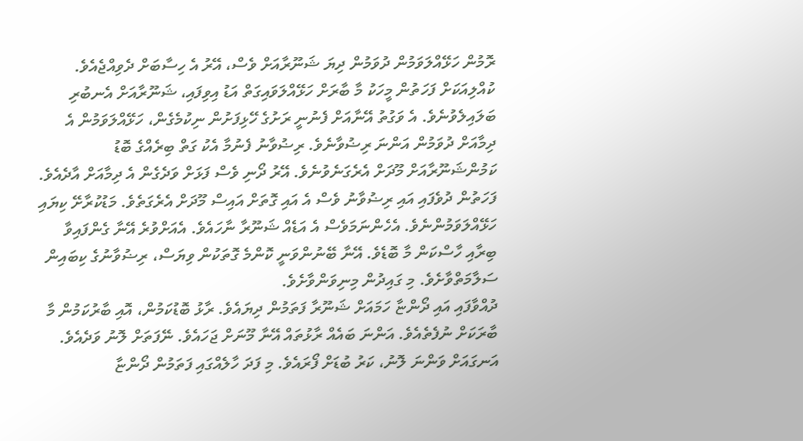ރޮމުން ހަޅޭއްލަވަމުން ދުވަމުން ދިޔަ ޝަނޫރާއަށް ވެސް، އޭރު އެ ހިސާބަށް ދެވިއްޖެއެވެ.
ކުއްލިއަކަށް ފަހަތުން މީހަކު މާ ބާރަށް ހަޅޭއްލަވައިގަތް އަޑު އިވިފައި، ޝަނޫރާއަށް އެނބުރި ބަލައިލެވުނެވެ. އެ ވަގުތު އޭނާއަށް ފެނުނީ ރަށުގެ ހޭޅިފަށުން ނިކުމެގެން، ހަޅޭއްލަވަމުން އެ ދިމާއަށް ދުވަމުން އަންނަ ރިޟުވާނެވެ. ރިޟުވާނު ފެނުމާ އެކު ގަތް ބިރެއްގެ ބޮޑު ކަމުންޝަނޫރާއަށް މޫދަށް އެރެގަނެވުނެވެ. އޭރު ދޯނި ވެސް ފަޅަށް ވަދެގެން އެ ދިމާއަށް އާދެއެވެ.
ފަހަތުން ދުވެފައި އައި ރިޟުވާނު ވެސް އެ އައި ގޮތަށް އައިސް މޫދަށް އެރެގަތެވެ. މަޑުކުރާށޭ ކިޔައި ހަޅޭއްލަވަމުންނެވެ. އެހެންނަމަވެސް އެ އަޑެއް ޝަނޫރާ ނާހައެވެ. އެއަށްވުރެ އޭނާ ގެންފައިވާ ބިރާއި ހާސްކަން މާ ބޮޑެވެ. އޭނާ ބޭނުންވަނީ ކޮންމެ ގޮތަކުން ވިޔަސް، ރިޟުވާނުގެ ކިބައިން ސަލާމަތްވާށެވެ. މި ގައިދުން މިނިވަންވާށެވެ.
ދުއްވާފައި އައި ދޯންޏާ ހަމައަށް ޝަނޫރާ ފަތަމުން ދިޔައެވެ. ރާޅު ބޮޑުކަމުން، އޮއި ބާރުކަމުން މާ ބާރަކަށް ނުފެތެއެވެ. އަންނަ ބައެއް ރާޅުތައް އޭނާ މޫނަށް ޖަހައެވެ. ނޭފަތަށް ލޮނު ވަދެއެވެ. އަނގައަށް ވަންނަ ލޮނު، ކަރު ބުޑަށް ފޯރައެވެ. މި ފަދަ ހާލެއްގައި ފަތަމުން ދޯންޏާ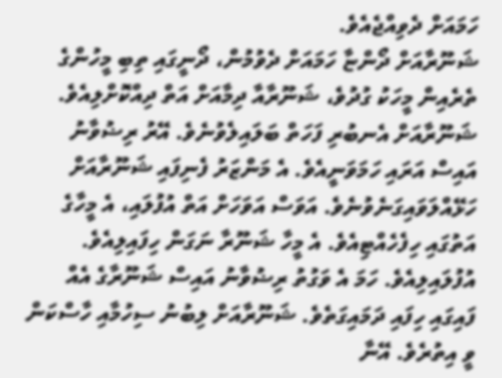ހަމައަށް ދެވިއްޖެއެވެ.
ޝަނޫރާއަށް ދޯންޏާ ހަމައަށް ދެވުމުން، ދޯނީގައި ތިބި މީހުންގެ ތެރެއިން މީހަކު ގުދުވެ، ޝަނޫރާއާ ދިމާއަށް އަތް ދިއްކޮށްލިއެވެ. ޝަނޫރާއަށް އެނބުރި ފަހަތް ބަލައިލެވުނެވެ. އޭރު ރިޟުވާނު އައިސް އަރައި ހަމަވަނީއެވެ. އެ މަންޒަރު ފެނިފައި ޝަނޫރާއަށް ހަޅޭއްލަވައިގަނެވުނެވެ. އަވަސް އަވަހަށް އަތް އުފުލައި، އެ މީހާގެ އަތުގައި ހިފެހެއްޓިއެވެ. އެ މީހާ ޝަނޫރާ ނަގަން ހިފައިލިއެވެ. އުފުލައިލިއެވެ. ހަމަ އެ ވަގުތު ރިޟުވާނު އައިސް ޝަނޫރާގެ އެއް ފައިގައި ހިފައި ދަމައިގަތެވެ. ޝަނޫރާއަށް ލިބުނު ސިހުމާއި ހާސްކަން ވީ އިތުރެވެ. އޭނާ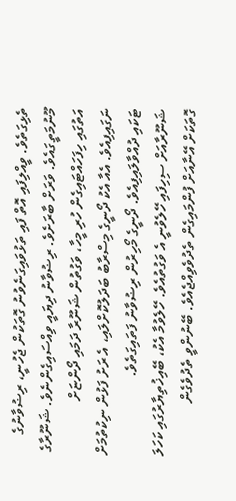ތެޅިގަތެވެ. ވީއްލިފައި އޮތް ފައި ތަޅުވައިގަނެވުނު ގޮތަކުން ޖެހުނީ، ރިޟުވާނުގެ މޫނުމަތީގައެވެ. ވަރަށް ބާރަށެވެ. ރިޟުވާނު ދިޔައީ ވިއްސައިގެންނެވެ. ޝަނޫރާގެ އަތުގައި ހިފަހައްޓައިގެން ހުރި މީހާ، ވަގުތުން ޝަނޫރާ ދަމައި ދޯންޏަށް ނަގައިފިއެވެ. އެއާ އެކު ދޯނީގެ މިސްރާބު ބަދަލުކޮށްލައި، އެ ރަށު ފަޅުން ނިކުތުމަށް ޓަކައި ދުއްވާލައިފިއެވެ. ދޯނީގެ މޯހިރުން ރިޟުވާނު ފަތައިގަތެވެ.
ޝަނޫރާއަށް ސިހިފައި ހޭލެވުނީ އެ ވަގުތުއެވެ. ހޭލެވުމާ އެކު، ބޭއިޚުތިޔާރުގައި ކަހަލަ ގޮތަކަށް އޭނާއަށް ފުންމައިގެން ތެދުވެވިއްޖެއެވެ. ބޭނުންވީ ތެދުވެގެން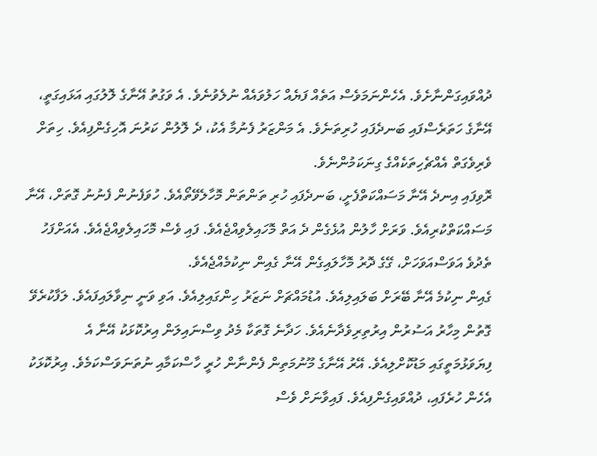ދުއްވައިގަންނާށެވެ. އެހެންނަމަވެސް އަތެއް ފަޔެއް ހަލުވައެއް ނުލެވުނެވެ. އެ ވަގުތު އޭނާގެ ލޮލުގައި އަޅައިގަތީ، އޭނާގެ ހަތަރެސްފައި ބަނދެފައި ހުރިތަނެވެ. އެ މަންޒަރު ފެނުމާ އެކު، ދެ ލޮލުން ކަރުނަ އޮހިގެންފިއެވެ. ހިތަށް ވެރިވެގަތް އެއްޗެހިތަކެއްގެ ގިނަކަމުންނެވެ.
ރޮވިފައި އިނދެ އޭނާ މަސައްކަތްފެށީ، ބަނދެފައި ހުރި ތަންތަން މޮހާލެވޭތޯއެވެ. ހުވަފެނުން ފެނުނު ގޮތަށް، އޭނާ މަސައްކަތްކުރިއެވެ. ވަރަށް ހާލުން އުޅެގެން ދެ އަތް މޮހައިލެވިއްޖެއެވެ. ފައި ވެސް މޮހައިލެވިއްޖެއެވެ. އެއަށްފަހު ތެދުވެ އަވަސްއަވަހަށް، ގޭގެ ދޮރު މޮހާލައިގެން އޭނާ ގެއިން ނިކުމެއްޖެއެވެ.
ގެއިން ނިކުމެ އޭނާ ބޭރަށް ބަލައިލިއެވެ. އުޑުމައްޗަށް ނަޒަރު ހިންގައިލިއެވެ. އަވި ވަނީ ނިވާލައިފައެވެ. ލަފާކުރެވޭ ގޮތުން މިހާރު އަސުރުން އިރުތިރިވެދާނެއެވެ. ހަދާނެ ގޮތަކާ މެދު ވިސްނައިލަން އިރުކޮޅަކު އޭނާ އެ ފިޔަވަޅުމަތީގައި މަޑުކޮށްލިއެވެ. އޭރު އޭނާގެ މޫނުމަތިން ފެންނާން ހުރީ ހާސްކަމާއި ނުތަނަވަސްކަމެވެ. އިރުކޮޅަކު އެހެން ހުރެފައި، ދުއްވައިގެންފިއެވެ. ފައިވާނަށް ވެސް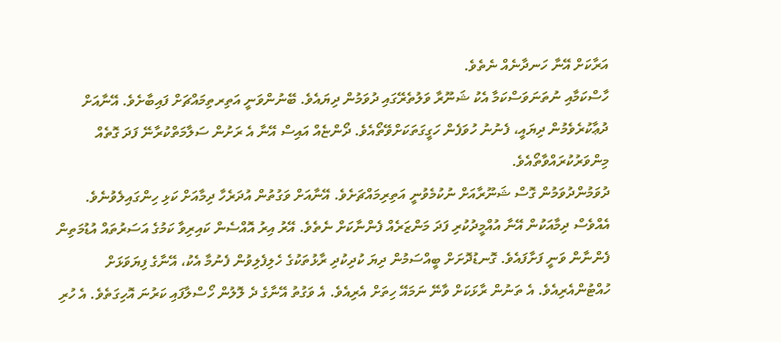އަރާކަށް އޭނާ ހަނދާނެއް ނެތެވެ.
ހާސްކަމާއި ނުތަނަވަސްކަމާ އެކު ޝަނޫރާ ވަލުތެރޭގައި ދުވަމުން ދިޔައެވެ. ބޭނުންވަނީ އަތިރތިމައްޗަށް ފައިބާށެވެ. އޭނާއަށް ދުޢާކުރެވެމުން ދިޔައީ، ފެނުނު ހުވަފެން ހަގީގަތަކަށްވޭތޯއެވެ. ދޯންޏެއް އައިސް އޭނާ އެ ރަށުން ސަލާމަތްކުރާނޭ ފަދަ ގޮތެއް މިންވަރުކުރައްވާތޯއެވެ.
ދުވަމުންދުވަމުން ގޮސް ޝަނޫރާއަށް ނުކުމެވުނީ އަތިރިމައްޗަށެވެ. އޭނާއަށް ވަގުތުން އުދަރެހާ ދިމާއަށް ކަޅި ހިންގައިލެވުނެވެ. އެއްވެސް ދިމާއަކުން އޭނާ އުއްމީދުކުރި ފަދަ މަންޒަރެއް ފެންނާކަށް ނެތެވެ. އޭރު އިރު އޮއްސެން ކައިރިވާ ކަމުގެ އަސަރުތައް އުޑުމަތިން ފެންނާން ވަނީ ފަށާފައެވެ. ގޮނޑުދޮށަށް ބީއްސަމުން ދިޔަ ކުދިކުދި ރާޅުތަކުގެ ހެލިފެލިވުން ފެނުމާ އެކު، އޭނާގެ ފިޔަވަޅަށް ހުއްޓުންއެރިއެވެ. އެ ތަނުން ރާޅަކަށް ވާނޭ ނަމައޭ ހިތަށް އެރިއެވެ. އެ ވަގުތު އޭނާގެ ދެ ލޮލުން ހޯސްލާފައި ކަރުނަ އޮހިގަތެވެ. އެ ހުރި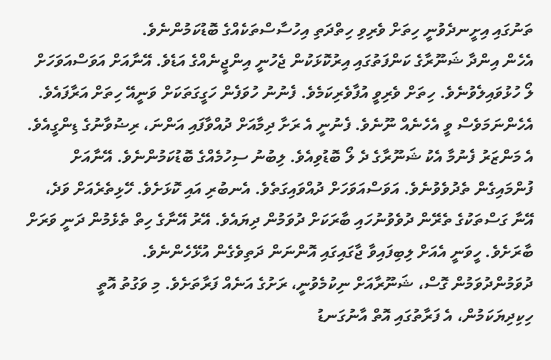ތަނުގައި އިށީނދެވުނީ ހިތަށް ވެރިވި ހިތްދަތި އިހުސާސްތަކެއްގެ ބޮޑުކަމުންނެވެ.
އެހެން އިންދާ ޝަނޫރާގެ ކަންފަތުގައި އިރުކޮޅަކުން ޖެހުނީ އިންޖީނެއްގެ އަޑެވެ. އޭނާއަށް އަވަސްއަވަހަށް ލޯ ހުޅުވައިލެވުނެވެ. ހިތަށް ވެރިވީ އުފާވެރިކަމެވެ. ފެނުނު ހުވަފެން ހަގީގަތަކަށް ވަނީއޭ ހިތަށް އަރާފައެވެ. އެހެންނަމަވެސް ވީ އެހެނެއް ނޫނެވެ. ފެނުނީ އެ ރަށާ ދިމާއަށް ދުއްވާފައި އަންނަ، ރިޟުވާނުގެ ޑިންގީއެވެ.
އެ މަންޒަރު ފެނުމާ އެކު ޝަނޫރާގެ ދެ ލޯ ބޮޑުވިއެވެ. ލިބުނު ސިހުމެއްގެ ބޮޑުކަމުންނެވެ. އޭނާއަށް ފުންމައިގެން ތެދުވެވުނެވެ. އަވަސްއަވަހަށް ދުއްވައިގަތެވެ. އެނބުރި އައި ކޮޅަށެވެ. ހޭޅިތެރެއަށް ވަދެ، އޭނާ ގަސްތަކުގެ ތެރޭން ދުވެވުނުހައި ބާރަކަށް ދުވަމުން ދިޔައެވެ. އޭރު އޭނާގެ ހިތް ތެޅެމުން ދަނީ ވަރަށް ބާރަށެވެ. ހީވަނީ އެއަށް ލިބިފައިވާ ޖާގައިގައި އޮންނަން ދަތިވެގެން އުޅޭހެންނެވެ.
ދުވަމުންދުވަމުން ގޮސް، ޝަނޫރާއަށް ނިކުމެވުނީ، ރަށުގެ އަނެއް ފަރާތަށެވެ. މި ވަގުތު އޮތީ ހިކިދިޔަކަމުން، އެ ފަރާތުގައި އޮތް އާނުގަނޑު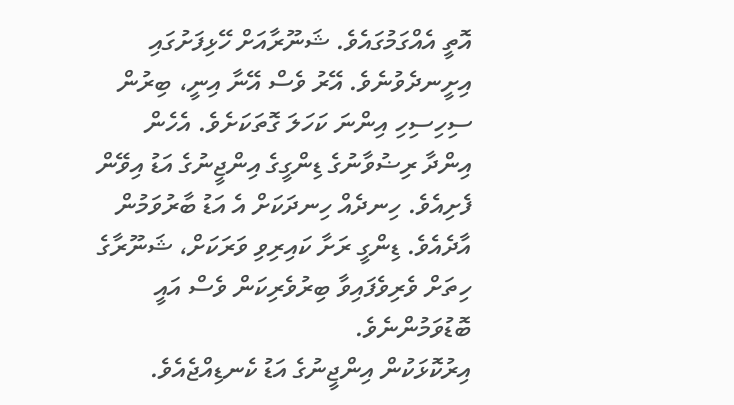އޮތީ އެއްގަމުގައެވެ. ޝަނޫރާއަށް ހޭޅިފަށުގައި އިށީނދެވުނެވެ. އޭރު ވެސް އޭނާ އިނީ، ބިރުން ސިހިސިހި އިންނަ ކަހަލަ ގޮތަކަށެވެ. އެހެން އިންދާ ރިޟުވާނުގެ ޑިންގީގެ އިންޖީނުގެ އަޑު އިވޭން ފެށިއެވެ. ހިނދެއް ހިނދަކަށް އެ އަޑު ބާރުވަމުން އާދެއެވެ. ޑިންގީ ރަށާ ކައިރިވި ވަރަކަށް، ޝަނޫރާގެ ހިތަށް ވެރިވެފައިވާ ބިރުވެރިކަން ވެސް އައީ ބޮޑުވަމުންނެވެ.
އިރުކޮޅަކުން އިންޖީނުގެ އަޑު ކެނޑިއްޖެއެވެ.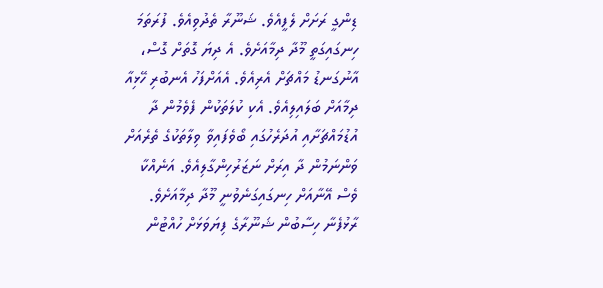ޑިންގީ ރަށަށް ލެފީއެވެ. ޝަނޫރާ ތެދުވިއެވެ. ފުރަތަމަ ހިނގައިގަތީ މޫދާ ދިމާއަށެވެ. އެ ދިޔަ ގޮތަށް ގޮސް، އާނުގަނޑު މައްޗަށް އެރިއެވެ. އެއަށްފަހު އެނބުރި ހޭޅިއާ ދިމާއަށް ބަލައިލިއެވެ. އެކި ކުލަތަކުން ފެވެމުން ދާ އުޑުމައްޗަށާއި އުދަރެހުގައި ބޯވެފައިވާ ވިލާތަކުގެ ތެރެއަށް ވަންނަމުން ދާ އިރަށް ނަޒަރުހިންގާލިއެވެ. އަނެއްކާ ވެސް އޭނާއަށް ހިނގައިގަނެވުނީ މޫދާ ދިމާއަށެވެ.
ރާޅުފެނާ ހިސާބުން ޝަނޫރާގެ ފިޔަވަޅަށް ހުއްޓުން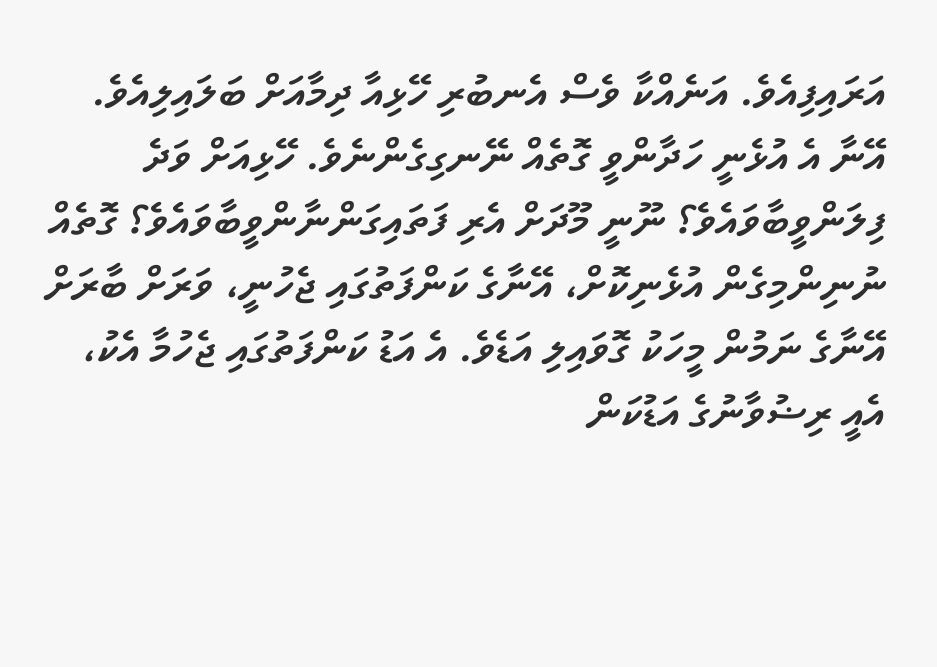އަރައިފިއެވެ. އަނެއްކާ ވެސް އެނބުރި ހޭޅިއާ ދިމާއަށް ބަލައިލިއެވެ. އޭނާ އެ އުޅެނީ ހަދާންވީ ގޮތެއް ނޭނގިގެންނެވެ. ހޭޅިއަށް ވަދެ ފިލަންވީބާވައެވެ؟ ނޫނީ މޫދަށް އެރި ފަތައިގަންނާންވީބާވައެވެ؟ ގޮތެއް ނުނިންމިގެން އުޅެނިކޮށް، އޭނާގެ ކަންފަތުގައި ޖެހުނީ، ވަރަށް ބާރަށް އޭނާގެ ނަމުން މީހަކު ގޮވައިލި އަޑެވެ. އެ އަޑު ކަންފަތުގައި ޖެހުމާ އެކު، އެއީ ރިޟުވާނުގެ އަޑުކަން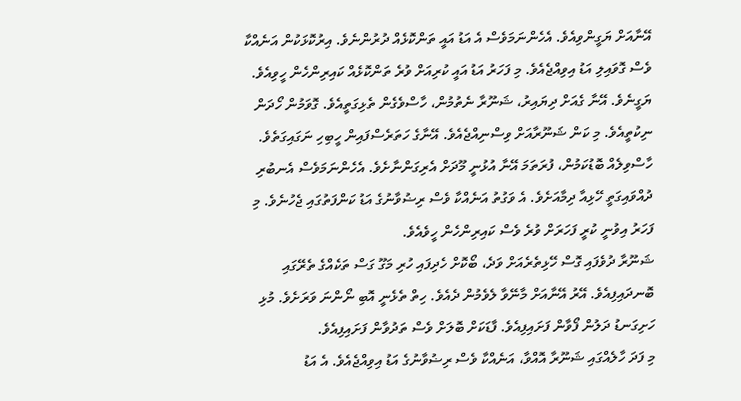އޭނާއަށް ޔަގީންވިއެވެ. އެހެންނަމަވެސް އެ އަޑު އައީ ތަންކޮޅެއް ދުރުންނެވެ. އިރުކޮޅަކުން އަނެއްކާ ވެސް ގޮވައިލި އަޑު އިވިއްޖެއެވެ. މި ފަހަރު އަޑު އައީ ކުރިއަށް ވުރެ ތަންކޮޅެއް ކައިރިންހެން ހީވިއެވެ.
ޔަގީނެވެ. އޭނާ ގެއަށް ދިޔައިރު، ޝަނޫރާ ނެތުމުން، ހާސްވެގެން ތެޅިގަތީއެވެ. ގޮވަމުން ހޯދަން ނިކުތީއެވެ. މި ކަން ޝަނޫރާއަށް ވިސްނިއްޖެއެވެ. އޭނާގެ ހަތަރެސްފައިން ހީބިހި ނަގައިގަތެވެ. ހާސްވިލެއް ބޮޑުކަމުން، ފުރަތަމަ އޭނާ އުޅުނީ މޫދަށް އެރިގަންނާށެވެ. އެހެންނަމަވެސް އެނބުރި ދުއްވައިގަތީ ހޭޅިއާ ދިމާއަށެވެ. އެ ވަގުތު އަނެއްކާ ވެސް ރިޟުވާނުގެ އަޑު ކަންފަތުގައި ޖެހުނެވެ. މި ފަހަރު އިވުނީ ކުރީ ފަހަރަށް ވުރެ ވެސް ކައިރިންހެން ހީވެއެވެ.
ޝަނޫރާ ދުވެފައި ގޮސް ހޭޅިތެރެއަށް ވަދެ، ބޯކޮށް ހެދިފައި ހުރި މަގޫ ގަސް ތަކެއްގެ ތެރޭގައި ބޮނދައިފިއެވެ. އޭރު އޭނާއަށް މާނޭވާ ލެވެމުން ދެއެވެ. ހިތް ތެޅެނީ އޮބި ނޯންނަ ވަރަށެވެ. މުޅި ހަށިގަނޑު ދަލުން ފޯވާން ފަށައިފިއެވެ. ފާޑަކަށް ބޮލަށް ވެސް ތަދުވާން ފަށައިފިއެވެ.
މި ފަދަ ހާލެއްގައި ޝަނޫރާ އޮއްވާ، އަނެއްކާ ވެސް ރިޟުވާނުގެ އަޑު އިވިއްޖެއެވެ. އެ އަޑު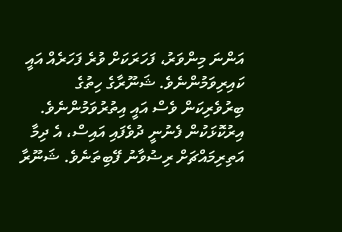އަންނަ މިންވަރު، ފަހަރަކަށް ވުރެ ފަހަރެއް އައީ ކައިރިވަމުންނެވެ. ޝަނޫރާގެ ހިތުގެ ބިރުވެރިކަން ވެސް އައީ އިތުރުވަމުންނެވެ.
އިރުކޮޅަކުން ފެނުނީ ދުވެފައި އައިސް، އެ ދިމާ އަތިރިމައްޗަށް ރިޟުވާނު ފޭބިތަނެވެ. ޝަނޫރާ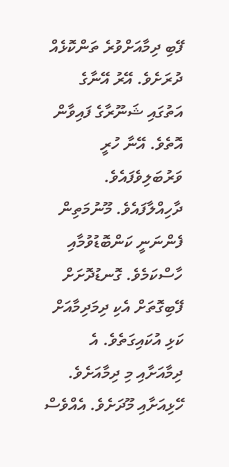ފޭބި ދިމާއަށްވުރެ ތަންކޮޅެއް ދުރަށެވެ. އޭރު އޭނާގެ އަތުގައި ޝަނޫރާގެ ފައިވާން އޮތެވެ. އޭނާ ހުރީ ވަރުބަލިވެފައެވެ. ދާހިއްލާފައެވެ. މޫނުމަތިން ފެންނަނީ ކަންބޮޑުވުމާއި ހާސްކަމެވެ. ގޮނޑުދޮށަށް ފޭބިގޮތަށް އެކި ދިމަދިމާއަށް ކަޅި އުކައިގަތެވެ. އެ ދިމާއަށާއި މި ދިމާއަށެވެ. ހޭޅިއަށާއި މޫދަށެވެ. އެއްވެސް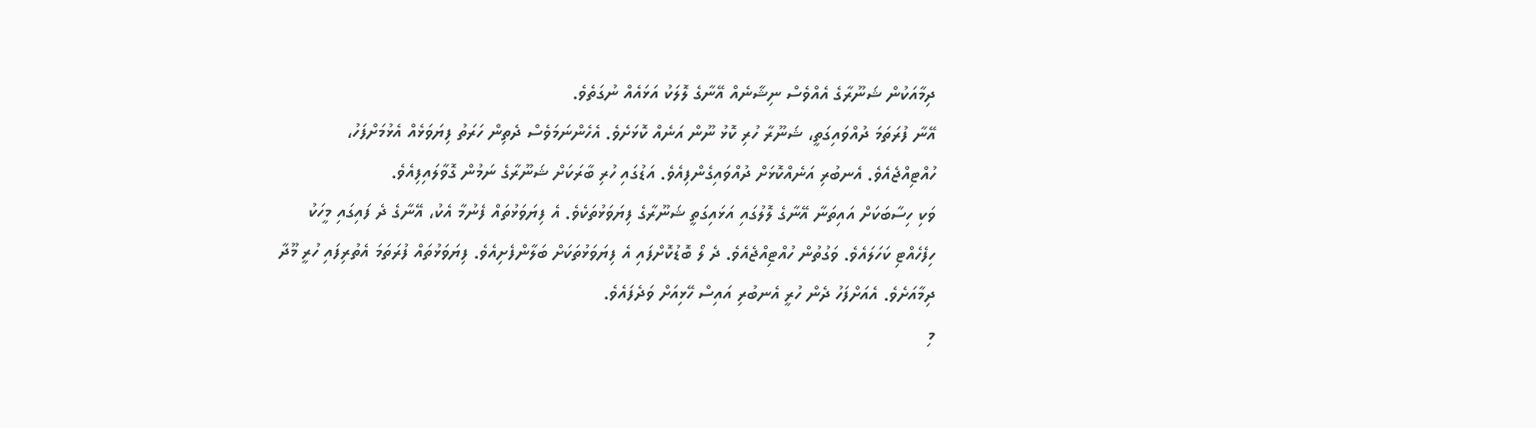ދިމާއަކުން ޝަނޫރާގެ އެއްވެސް ނިޝާނެއް އޭނާގެ ލޮލަކު އަޅައެއް ނުގަތެވެ.
އޭނާ ފުރަތަމަ ދުއްވައިގަތީ، ޝަނޫރާ ހުރި ކޮޅު ނޫން އަނެއް ކޮޅަށެވެ. އެހެންނަމަވެސް ދެތިން ހަރަތު ފިޔަވަޅެއް އެޅުމަށްފަހު، ހުއްޓިއްޖެއެވެ. އެނބުރި އަނެއްކޮޅަށް ދުއްވައިގެންފިއެވެ. އަޑުގައި ހުރި ބާރަކަށް ޝަނޫރާގެ ނަމުން ގޮވާލައިފިއެވެ.
ވަކި ހިސާބަކަށް އައިތަނާ އޭނާގެ ލޮލުގައި އަޅައިގަތީ ޝަނޫރާގެ ފިޔަވަޅުތަކެވެ. އެ ފިޔަވަޅުތައް ފެނުމާ އެކު، އޭނާގެ ދެ ފައިގައި މީހަކު ހިފެހެއްޓި ކަހަލައެވެ. ވަގުތުން ހުއްޓިއްޖެއެވެ. ދެ ލޯ ބޮޑުކޮށްފައި އެ ފިޔަވަޅުތަކަށް ބަލާންފެށިއެވެ. ފިޔަވަޅުތައް ފުރަތަމަ އެތުރިފައި ހުރީ މޫދާ ދިމާއަށެވެ. އެއަށްފަހު ދެން ހުރީ އެނބުރި އައިސް ހޭޅިއަށް ވަދެފައެވެ.
މި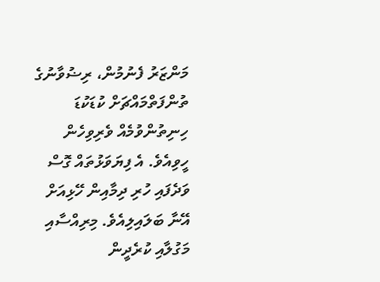މަންޒަރު ފެނުމުން، ރިޟުވާނުގެ ތުންފަތްމައްޗަށް ކުޑަކުޑަ ހިނިތުންވުމެއް ވެރިވިހެން ހީވިއެވެ. އެ ފިޔަވަޅުތައް ގޮސް ވަދެފައި ހުރި ދިމާއިން ހޭޅިއަށް އޭނާ ބަލައިލިއެވެ. މިރިއްސާއި މަގުލާއި ކުރެދީން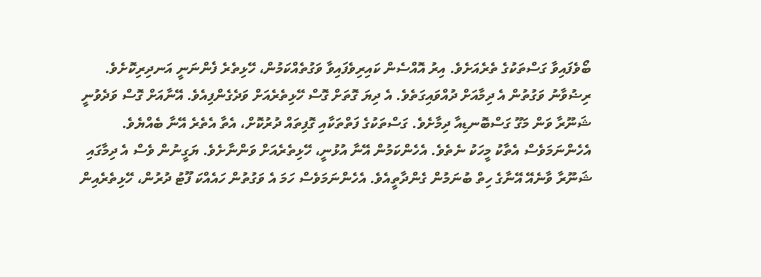ބޯވެފައިވާ ގަސްތަކުގެ ތެރެއަށެވެ. އިރު އޮއްސެން ކައިރިވެފައިވާ ވަގުތެއްކަމުން، ހޭޅިތެރެ ފެންނަނީ އަނދިރިކޮށެވެ.
ރިޟުވާނު ވަގުތުން އެ ދިމާއަށް ދުއްވައިގަތެވެ. އެ ދިޔަ ގޮތަށް ގޮސް ހޭޅިތެރެއަށް ވަދެގެންފިއެވެ. އޭނާއަށް ގޮސް ވަދެވުނީ ޝަނޫރާ ވަން މަގޫ ގަސްބޮނޑިއާ ދިމާށެވެ. ގަސްތަކުގެ ފަތްތަކާއި ގޮފިތައް ދުރުކޮށް، އެތާ އެތެރެ އޭނާ ބެއްޔެވެ. އެހެންނަމަވެސް އެތާކު މީހަކު ނެތެވެ. އެހެންކަމުން އޭނާ އުޅުނީ، ހޭޅިތެރެއަށް ވަންނާށެވެ. ޔަގީނުން ވެސް އެ ދިމާގައި ޝަނޫރާ ވާނެއޭ އޭނާގެ ހިތް ބުނަމުން ގެންދާތީއެވެ. އެހެންނަމަވެސް ހަމަ އެ ވަގުތުން ހައެއްކަ ފޫޓު ދުރުން، ހޭޅިތެރެއިން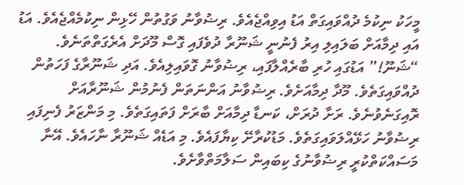މީހަކު ނިކުމެ ދުއްވައިގަތް އަޑު އިވިއްޖެއެވެ. ރިޟުވާނު ވަގުތުން ހޭޅިން ނިކުމެއްޖެއެވެ. އަޑު އައި ދިމާއަށް ބަލައިލި އިރު ފެނުނީ ޝަނޫރާ ދުވެފައި ގޮސް މޫދަށް އެރެގަތްތަނެވެ.
“ޝަނޫ!” އަޑުގައި ހުރި ބާރެއްލާފައި، ރިޟުވާނު ގޮވައިލިއެވެ. އަދި ޝަނޫރާގެ ފަހަތުން ދުއްވައިގަތެވެ. މޫދާ ދިމާއަށެވެ. ރިޟުވާނު އަންނަތަން ފެނުމުން ޝަނޫރާއަށް ރޮއިގަނެވުނެވެ. ރަށާ ދުރަށް، ކަނޑާ ދިމާއަށް ބާރަށް ފަތައިގަތެވެ. މި މަންޒަރު ފެނިފައި ރިޟުވާނު ހަޅޭއްލަވައިގަތެވެ. މަޑުކުރާށޭ ކިޔާފައެވެ. މި އަޑެއް ޝަނޫރާ ނާހައެވެ. އޭނާ މަސައްކަތްކުރީ ރިޟުވާނުގެ ކިބައިން ސަލާމަތްވާށެވެ.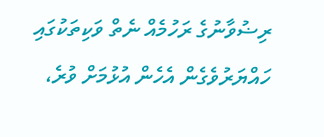ރިޟުވާނުގެ ރަހުމެއް ނެތް ވަކިތަކުގައި ހައްޔަރުވެގެން އެހެން އުޅުމަށް ވުރެ،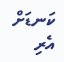ކަނޑަށް އެރި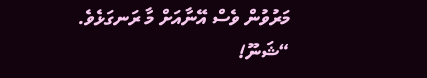މަރުވުން ވެސް އޭނާއަށް މާ ރަނގަޅެވެ.
“ޝަނޫ!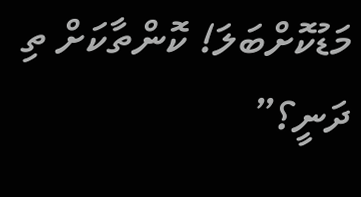މަޑުކޮށްބަލަ! ކޮންތާކަށް ތި ދަނީ؟”